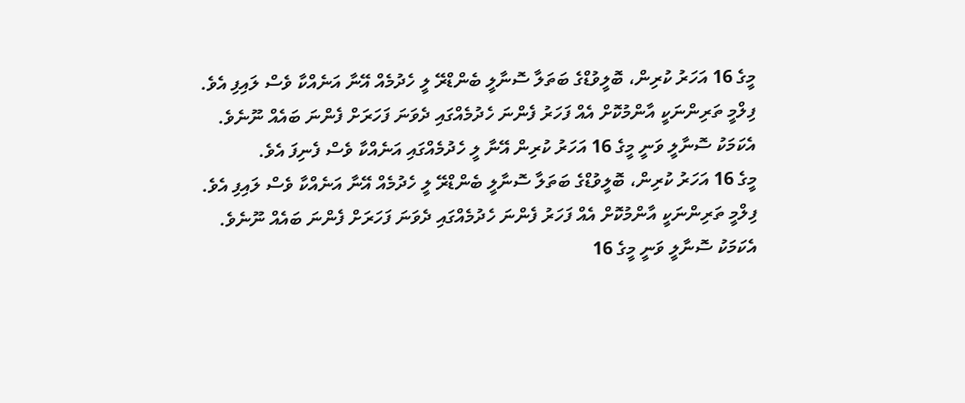މީގެ 16 އަހަރު ކުރިން، ބޮލީވުޑްގެ ބަތަލާ ސޮނާލީ ބެންޑްރޭ ލީ ހެދުމެއް އޭނާ އަނެއްކާ ވެސް ލައިފި އެވެ. ފިލްމީ ތަރިންނަކީ އާންމުކޮށް އެއް ފަހަރު ފެންނަ ހެދުމެއްގައި ދެވަނަ ފަހަރަށް ފެންނަ ބައެއް ނޫނެވެ. އެކަމަކު ސޮނާލީ ވަނީ މީގެ 16 އަހަރު ކުރިން އޭނާ ލީ ހެދުމެއްގައި އަނެއްކާ ވެސް ފެނިފަ އެވެ.
މީގެ 16 އަހަރު ކުރިން، ބޮލީވުޑްގެ ބަތަލާ ސޮނާލީ ބެންޑްރޭ ލީ ހެދުމެއް އޭނާ އަނެއްކާ ވެސް ލައިފި އެވެ. ފިލްމީ ތަރިންނަކީ އާންމުކޮށް އެއް ފަހަރު ފެންނަ ހެދުމެއްގައި ދެވަނަ ފަހަރަށް ފެންނަ ބައެއް ނޫނެވެ. އެކަމަކު ސޮނާލީ ވަނީ މީގެ 16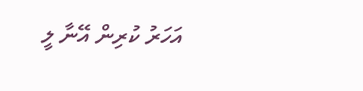އަހަރު ކުރިން އޭނާ ލީ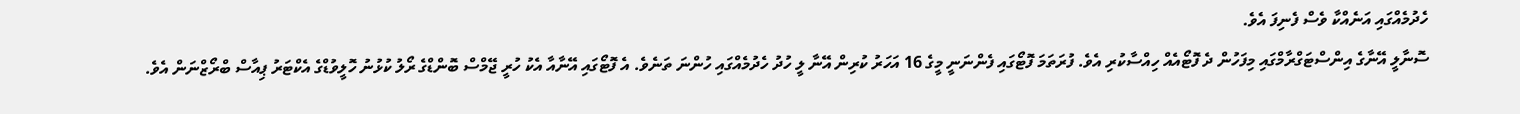ހެދުމެއްގައި އަނެއްކާ ވެސް ފެނިފަ އެވެ.
ސޮނާލީ އޭނާގެ އިންސްޓަގްރާމްގައި މިފަހުން ދެ ފޮޓޯއެއް ހިއްސާކުރި އެވެ. ފުރަތަމަ ފޮޓޯގައި ފެންނަނީ މީގެ 16 އަހަރު ކުރިން އޭނާ ލީ ހުދު ހެދުމެއްގައި ހުންނަ ތަނެވެ. އެ ފޮޓޯގައި އޭނާއާ އެކު ހުރީ ޖޭމްސް ބޮންޑްގެ ރޯލު ކުޅުނު ހޮލީވުޑްގެ އެކްޓަރު ޕިއާސް ބްރޯޒްނަން އެވެ.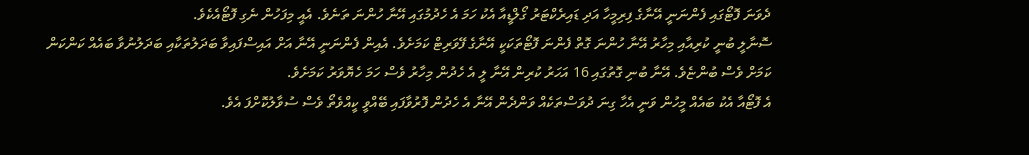ދެވަނަ ފޮޓޯގައި ފެންނަނީ އޭނާގެ ފިރިމީހާ އަދި ޑައިރެކްޓަރު ގޯލްޑީއާ އެކު ހަމަ އެ ހެދުމުގައި އޭނާ ހުންނަ ތަނެވެ. އެއީ މިފަހުން ނެގި ފޮޓޯއެކެވެ.
ސޮނާލީ ބުނީ ކުރިއާއި މިހާރު އޭނާ ހުންނަ ގޮތް ފެންނަ ފޮޓޯތަކަކީ އޭނާގެ ފޭވަރިޓް ކަމަށެވެ. އެއިން ފެންނަނީ އޭނާ އަށް އައިސްފައިވާ ބަދަލުތަކާއި ބަދަލުނުވާ ބައެއް ކަންކަން ކަމަށް ވެސް ބުންޏެވެ. އޭނާ ބުނި ގޮތުގައި 16 އަހަރު ކުރިން އޭނާ ލީ އެ ހެދުން މިހާރު ވެސް ހަމަ ހެޔޮވަރު ކަމަށެވެ.
އެ ފޮޓޯއާ އެކު ބައެއް މީހުން ވަނީ އެހާ ގިނަ ދުވަސްތަކެއް ވަންދެން އޭނާ އެ ހެދުން ފޮރުވާފައި ބޭއްވީ ކީއްވެތޯ ވެސް ސުވާލުކޮށްފަ އެވެ.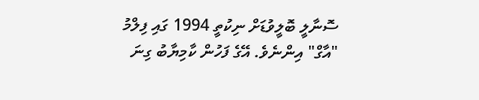ސޮނާލީ ބޮލީވުޑަށް ނިކުތީ 1994 ގައި ފިލްމު "އާގް" އިންނެވެ. އޭގެ ފަހުން ކާމިޔާބު ގިނަ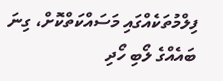ފިލްމުތަކެއްގައި މަސައްކަތްކޮށް، ގިނަ ބައެއްގެ ލޯބި ހޯދި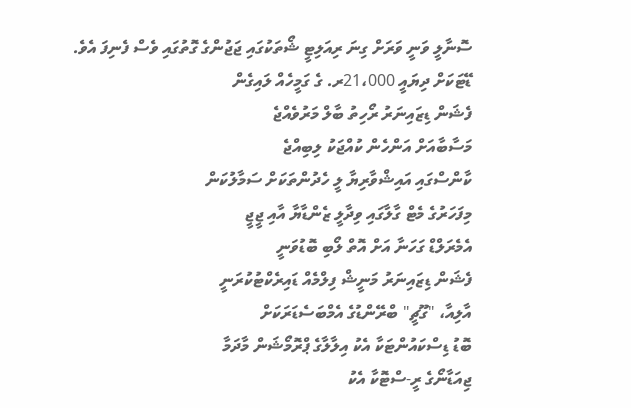ސޮނާލީ ވަނީ ވަރަށް ގިނަ ރިއަލިޓީ ޝޯތަކުގައި ޖަޖުންގެ ގޮތުގައި ވެސް ފެނިފަ އެވެ.
ޑޭޓަކަށް ދިޔައީ 21،000ރ. ގެ ގަމީހެއް ލައިގެން
ފެޝަން ޑިޒައިނަރު ރޯހިތު ބާލް މަރުވެއްޖެ
މަސާބާއަށް އަންހެން ކުއްޖަކު ލިބިއްޖެ
ކާންސްގައި އައިޝްވާރިޔާ ލީ ހެދުންތަކަށް ސަމާލުކަން
މިފަހަރުގެ މެޓް ގާލާގައި ވިދާލީ ޒެންޑާޔާ އާއި ޖީޖީ
އެމެރަލްޑް ގަހަނާ އަށް އޮތް ލޯބި ބޮޑުވަނީ
ފެޝަން ޑިޒައިނަރު މަނީޝް ފިލްމެއް ޑައިރެކްޓުކުރަނީ
އާލިއާ، "ގޫޗީ" ބްރޭންޑުގެ އެމްބަސެޑަރަކަށް
ބޮޑު ޑިސްކައުންޓަކާ އެކު އިލާލާގެ ޕްރޮމޯޝަން މާދަމާ
ޖިއަޑާނޯގެ ރީ-ސްޓޮކާ އެކު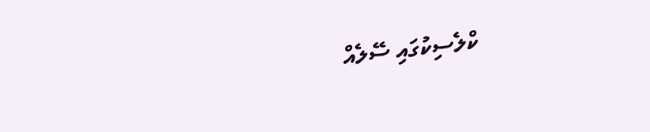ކްލެސިކުގައި ސޭލެއް